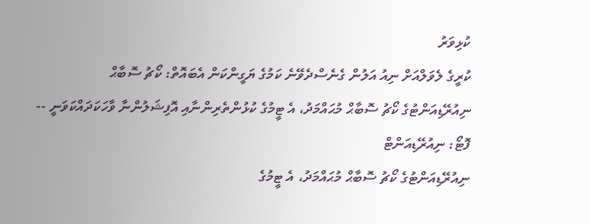ކުޅިވަރު
ކުރީގެ ލެވަލްއަށް ނިއު އަލުން ގެނެސްދެވޭނެ ކަމުގެ ޔަގީންކަން އެބައޮތް: ކޯޗު ސޮބާޙް
ނިއުރޭޑިއަންޓުގެ ކޯޗު ސޮބާޙް މުޙައްމަދު، އެ ޓީމުގެ ކުޅުންތެރިންނާއި އޮފިޝަލުންނާ ވާހަކަދައްކަވަނީ -- ފޮޓޯ: ނިއުރޭޑިއަންޓް
ނިއުރޭޑިއަންޓުގެ ކޯޗު ސޮބާޙް މުޙައްމަދު، އެ ޓީމުގެ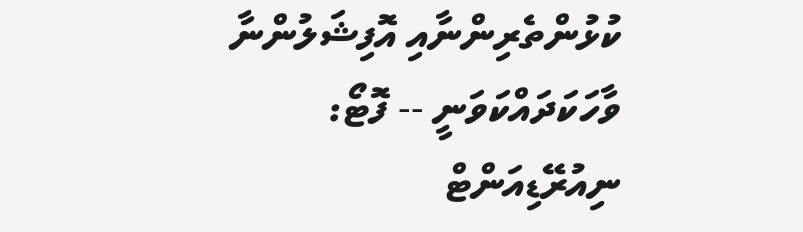ކުޅުންތެރިންނާއި އޮފިޝަލުންނާ ވާހަކަދައްކަވަނީ -- ފޮޓޯ: ނިއުރޭޑިއަންޓް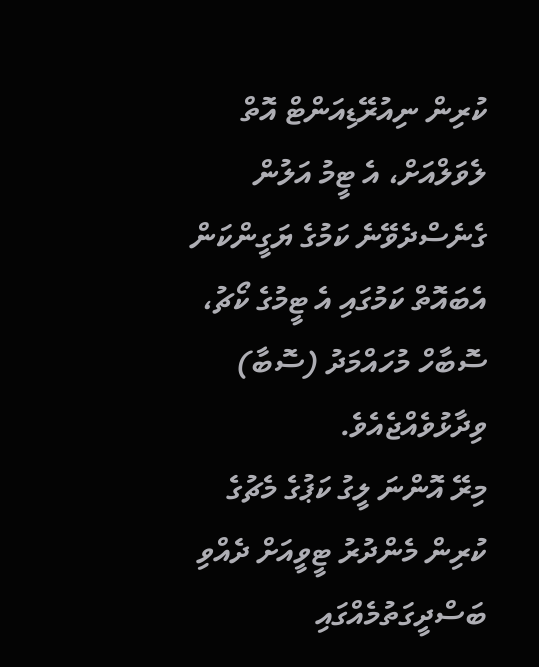ކުރިން ނިއުރޭޑިއަންޓް އޮތް ލެވަލްއަށް، އެ ޓީމު އަލުން ގެނެސްދެވޭނެ ކަމުގެ ޔަގީންކަން އެބައޮތް ކަމުގައި އެ ޓީމުގެ ކޯޗު، ސޮބާހް މުހައްމަދު (ސޮބާ) ވިދާޅުވެއްޖެއެވެ.
މިރޭ އޮންނަ ލީގު ކަޕުގެ މެޗުގެ ކުރިން މެންދުރު ޓީވީއަށް ދެއްވި ބަސްދީގަތުމެއްގައި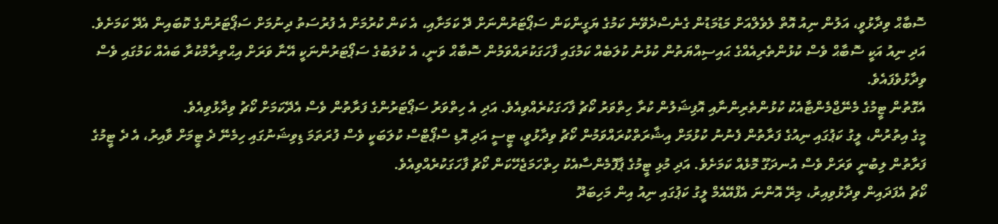ސޮބާޙް ވިދާޅުވީ، އަލުން ނިއު އޮތް ލެވެލްއަށް މަޑުމަޑުން ގެނެސްދެވޭނެ ކަމުގެ ޔަގީންކަން ސަޕޯޓަރުންނަށް ދޭ ކަމަށާއި، އެ ކަން ކުރުމަށް އެ ފުރުސަތު ދިނުމަށް ސަޕޯޓަރުންގެ ކޮބައިން އެދޭ ކަމަށެވެ.
އަދި ނިއު އަކީ ސޮބާޙް ވެސް ކުޅުންތެރިއެއްގެ ޙައިސިއްޔަތުން ކުޅުނު ކުލަބެއް ކަމުގައި ފާހަގަކުރައްވަމުން ސޮބާޙް ވަނީ، އެ ކުލަބުގެ ސަޕޯޓަރުންނަކީ އޭނާ ވަރަށް އިޙްތިރާމްކުރާ ބައެއް ކަމުގައި ވެސް ވިދާޅުވެފައެވެ.
އެގޮތުން ޓީމުގެ މެނޭޖްމެންޓާއެކު ކުޅުންތެރިންނާއި އޮފިޝަލުން ކުރާ ހިތްވަރު ކޯޗު ފާހަގަކުރެއްވިއެވެ. އަދި އެ ހިތްވަރު ސަޕޯޓަރުންގެ ފަރާތުން ވެސް އެދޭކަމަށް ކޯޗު ވިދާޅުވިއެވެ.
މީގެ އިތުރުން، ލީގު ކަޕުގައި ނިއުގެ ފަރާތުން ފެނުނު ކުޅުމަށް އިޝާރަތްކުރައްވަމުން ކޯޗު ވިދާޅުވީ، ޓީސީ އަދި އޮޑި ސްޕޯޓްސް ކުލަބަކީ ވެސް ފުރަތަމަ ޑިވިޝަނުގައި ހިމެނޭ ދެ ޓީމަށް ވާއިރު، އެ ދެ ޓީމުގެ ފަރާތުން ލިބުނީ ވަރަށް ވެސް އުނދަގޫ މޮޅެއް ކަމަށެވެ. އަދި މުޅި ޓީމުގެ ޕާފޮމެންސާއެކު ހިތްހަމަޖެހޭކަން ކޯޗު ފާހަގަކުރެއްވިއެވެ.
ކޯޗު އެފަދައިން ވިދާޅުވިއިރު، މިރޭ އޮންނަ އެފްއޭއެމް ލީގު ކަޕުގައި ނިއު އިން މަހިބަދޫ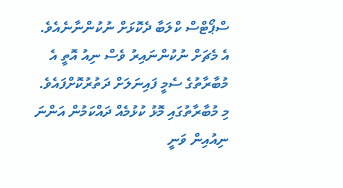ސްޕޯޓްސް ކްލަބާ ދެކޮޅަށް ނުކުންނާނެއެވެ. އެ މެޗަށް ނުކުންނައިރު ވެސް ނިއު އޮތީ އެ މުބާރާތުގެ ސެމީ ފައިނަލަށް ދަތުރުކޮށްފައެވެ.
މި މުބާރާތުގައި މޮޅު ކުޅުމެއް ދައްކަމުން އަންނަ ނިއުއިން ވަނީ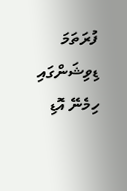ފުރަތަމަ ޑިވިޝަންގައި ހިމެނޭ އޮޑި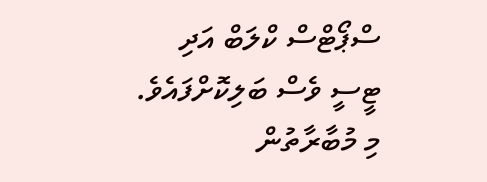ސްޕޯޓްސް ކްލަބް އަދި ޓީސީ ވެސް ބަލިކޮށްފައެވެ. މި މުބާރާތުން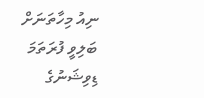ނިއު މިހާތަނަށް ބަލިވީ ފުރަތަމަ ޑިވިޝަނުގެ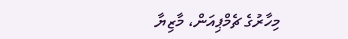މިހާރުގެ ޗެމްޕިއަން، މާޒިޔާ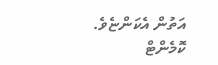އަތުން އެކަންޏެވެ.
ކޮމެންޓް